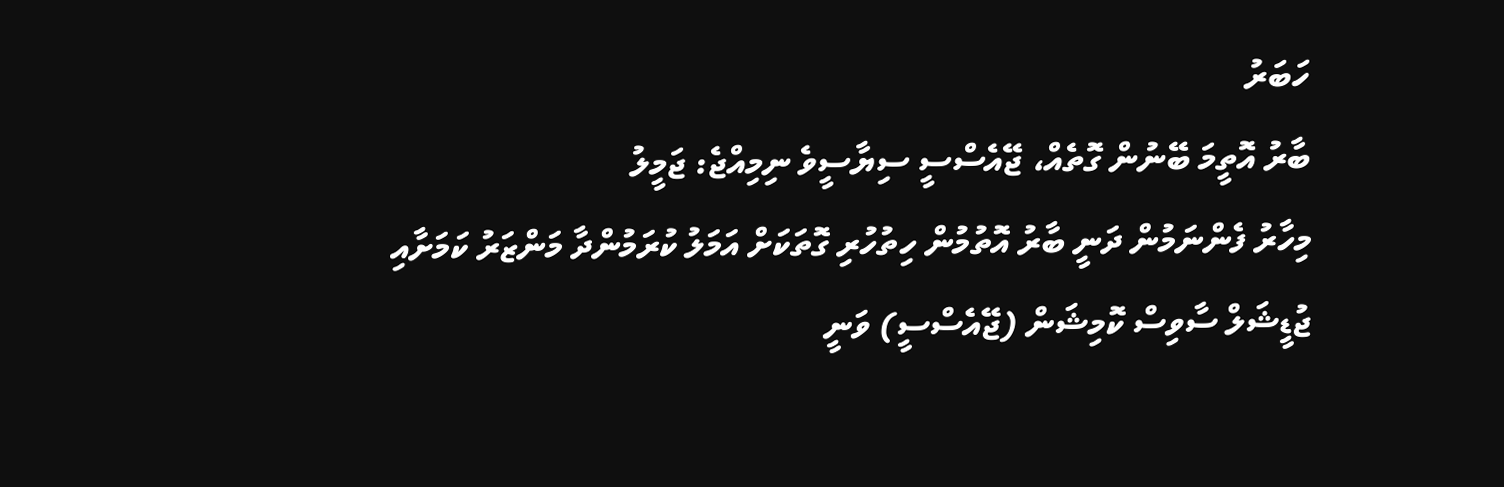ހަބަރު
ބާރު އޮތީމަ ބޭނުން ގޮތެއް، ޖޭއެސްސީ ސިޔާސީވެ ނިމިއްޖެ: ޖަމީލު
މިހާރު ފެންނަމުން ދަނީ ބާރު އޮތުމުން ހިތުހުރި ގޮތަކަށް އަމަލު ކުރަމުންދާ މަންޒަރު ކަމަށާއި ޖުޑީޝަލް ސާވިސް ކޮމިޝަން (ޖޭއެސްސީ) ވަނީ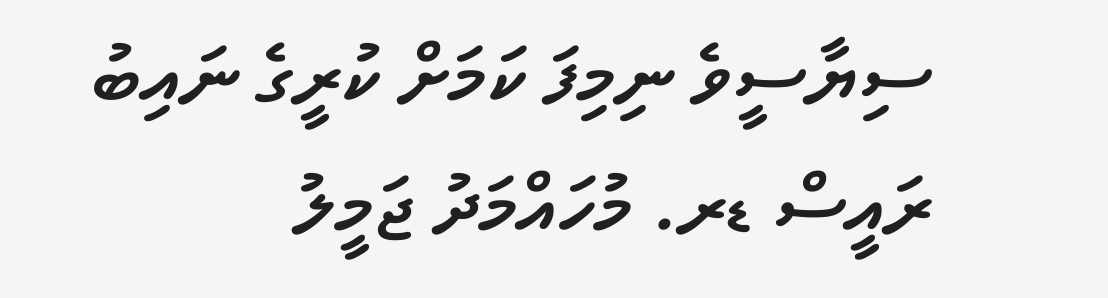ސިޔާސީވެ ނިމިފަ ކަމަށް ކުރީގެ ނައިބު ރައީސް ޑރ. މުހައްމަދު ޖަމީލު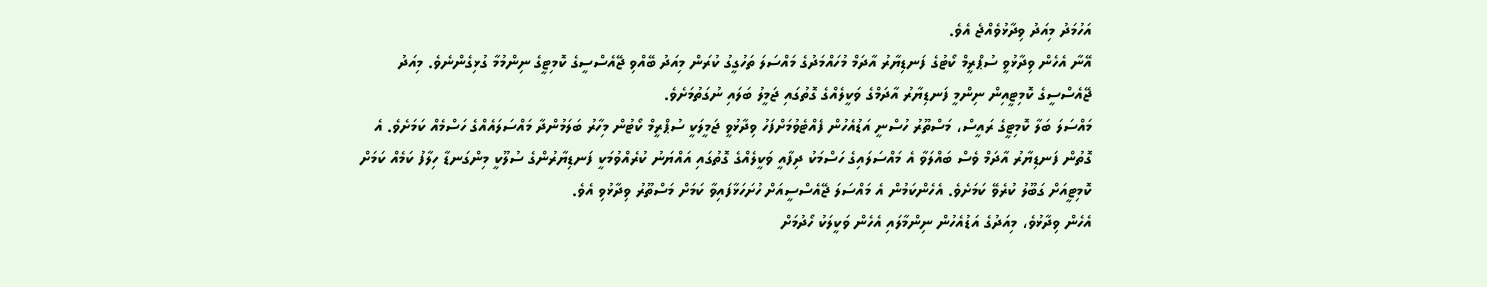އަހުމަދު މިއަދު ވިދާޅުވެއްޖެ އެވެ.
އޭނާ އެހެން ވިދާޅުވީ ސުޕްރީމް ކޯޓުގެ ފަނޑިޔާރު އާދަމް މުހައްމަދުގެ މައްސަލަ ތަހުގީގު ކުރަން މިއަދު ބޭއްވި ޖޭއެސްސީގެ ކޮމިޓީގެ ނިންމުމާ ގުޅިގެންނެވެ. މިއަދު ޖޭއެސްސީގެ ކޮމިޓީއިން ނިންމީ ފަނޑިޔާރު އާދަމްގެ ވަކީލެއްގެ ގޮތުގައި ޖަމީލު ބަލައި ނުގަތުމަށެވެ.
މައްސަލަ ބަލާ ކޮމިޓީގެ ރައީސް، މަސްތޫރު ހުސްނީ އަޑުއެހުން ފެއްޓެވުމަށްފަހު ވިދާޅުވީ ޖަމީލަކީ ސުޕްރީމް ކޯޓުން މިހާރު ބަލަމުންދާ މައްސަލައެއްގެ ހަސްމެއް ކަމަށެވެ. އެ ގޮތުން ފަނޑިޔާރު އާދަމް ވެސް ބައްލަވާ އެ މައްސަލައިގެ ހަސްމަކު ދިފާއީ ވަކީލެއްގެ ގޮތުގައި އައްޔަނު ކުރެއްވުމަކީ ފަނޑިޔާރުންގެ ސުލޫކީ މިންގަނޑާ ހިލާފު ކަމެއް ކަމަށް ކޮމިޓީއަށް ގަބޫލު ކުރެވޭ ކަމަށެވެ. އެހެންކަމުން އެ މައްސަލަ ޖޭއެސްސީއަށް ހުށަހަޅާފައިވާ ކަމަށް މަސްތޫރު ވިދާޅުވި އެވެ.
އެހެން ވިދާޅުވެ، މިއަދުގެ އަޑުއެހުން ނިންމާލައި އެހެން ވަކީލަކު ހޯދުމަށް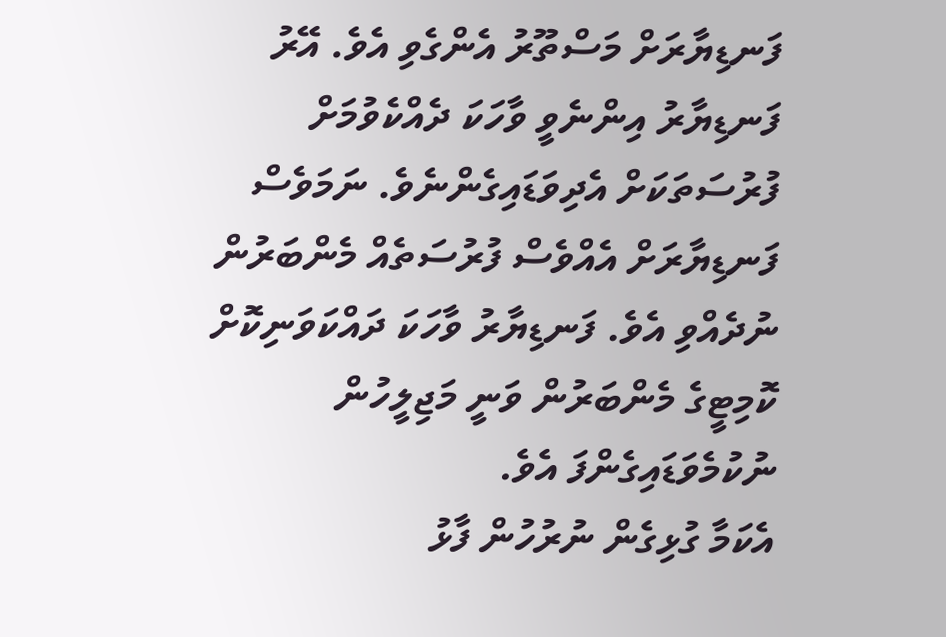ފަނޑިޔާރަށް މަސްތޫރު އެންގެވި އެވެ. އޭރު ފަނޑިޔާރު އިންނެވީ ވާހަކަ ދެއްކެވުމަށް ފުރުސަތަކަށް އެދިވަޑައިގެންނެވެ. ނަމަވެސް ފަނޑިޔާރަށް އެއްވެސް ފުރުސަތެއް މެންބަރުން ނުދެއްވި އެވެ. ފަނޑިޔާރު ވާހަކަ ދައްކަވަނިކޮށް ކޮމިޓީގެ މެންބަރުން ވަނީ މަޖިލީހުން ނުކުމެވަޑައިގެންފަ އެވެ.
އެކަމާ ގުޅިގެން ނުރުހުން ފާޅު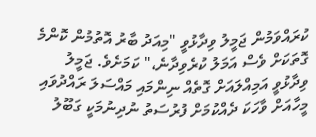ކުރައްވަމުން ޖަމީލު ވިދާޅުވީ "މިއަދު ބާރު އޮތުމުން ކޮންމެ ގޮތަކަށް ވެސް އަމަލު ކުރެވިދާނެ،" ކަމަށެވެ. ޖަމީލު ވިދާޅުވީ އަމިއްލައަށް ގޮތެއް ނިންމައި މައްސަލަ ރައްދުވައި މީހާއަށް ވާހަކަ ދެއްކުމަށް ފުރުސަތު ނުދިނުމަކީ ގަބޫލު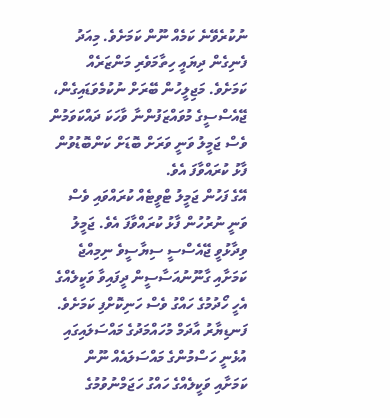ނުކުރެވޭނެ ކަމެއް ނޫން ކަމަށެވެ. މިއަދު ފެނިގެން ދިޔައީ ހިތާމަވެރި މަންޒަރެއް ކަމަށެވެ. މަޖިލީހުން ބޭރަށް ނުކުމެވަޑައިގެން، ޖޭއެސްސީގެ މުވައްޒަފުންނާ ވާހަކަ ދައްކަވަމުން ވެސް ޖަމީލު ވަނީ ވަރަށް ބޮޑަށް ކަންބޮޑުވުން ފާޅު ކުރައްވާފަ އެވެ.
އޭގެ ފަހުން ޖަމީލު ޓްވީޓެއް ކުރައްވައި ވެސް ވަނީ ނުރުހުން ފާޅު ކުރައްވާފަ އެވެ. ޖަމީލު ވިދާޅުވީ ޖޭއެސްސީ ސިޔާސީވެ ނިމިއްޖެ ކަމަށާއި ގާނޫނުއަސާސީން ދީފައިވާ ވަކީލެއްގެ އެހީ ހޯދުމުގެ ހައްގު ވެސް ހަނިކޮށްފި ކަމަށެވެ. ފަނޑިޔާރު އާދަމް މުހައްމަދުގެ މައްސަލައިގައި އުޅެނީ ހަސްމުންގެ މައްސަލައެއް ނޫން ކަމަށާއި ވަކީލެއްގެ ހައްގު ހަޖަމްނުވުމުގެ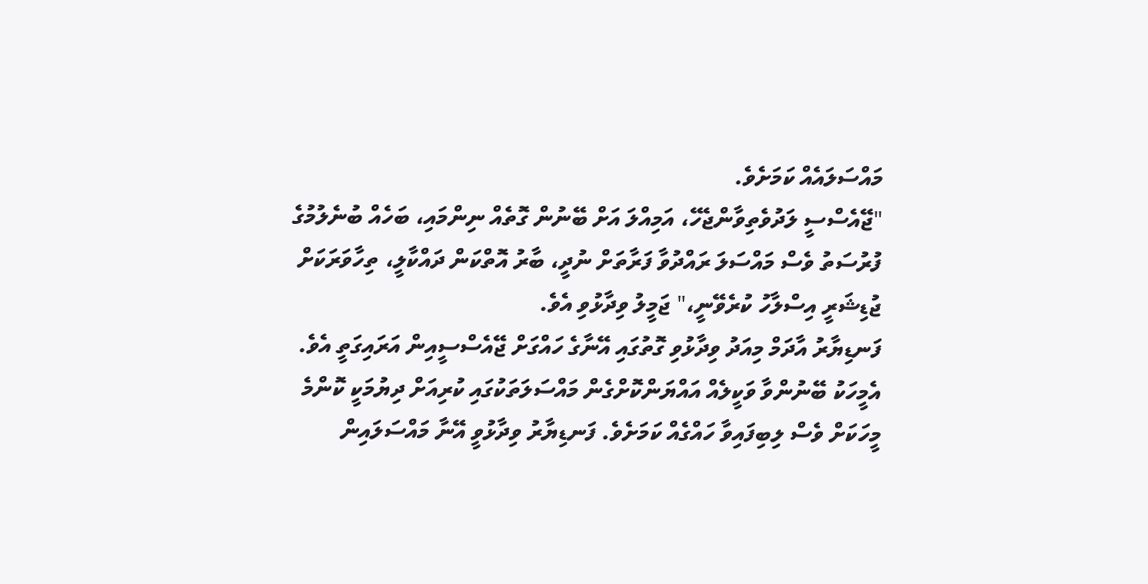މައްސަލައެއް ކަމަށެވެ.
"ޖޭއެސްސީ ލަދުވެތިވާންޖެހޭ، އަމިއްލަ އަށް ބޭނުން ގޮތެއް ނިންމައި، ބަހެއް ބުނެލުމުގެ ފުރުސަތު ވެސް މައްސަލަ ރައްދުވާ ފަރާތަށް ނުދީ، ބާރު އޮތްކަން ދައްކާލީ، ތިހާވަރަކަށް ޖުޑިޝަރީ އިސްލާހު ކުރެވޭނީ،" ޖަމީލު ވިދާޅުވި އެވެ.
ފަނޑިޔާރު އާދަމް މިއަދު ވިދާޅުވި ގޮތުގައި އޭނާގެ ހައްގަށް ޖޭއެސްސީއިން އަރައިގަތީ އެވެ. އެމީހަކު ބޭނުންވާ ވަކީލެއް އައްޔަންކޮށްގެން މައްސަލަތަކުގައި ކުރިއަށް ދިޔުމަކީ ކޮންމެ މީހަކަށް ވެސް ލިބިފައިވާ ހައްގެއް ކަމަށެވެ. ފަނޑިޔާރު ވިދާޅުވީ އޭނާ މައްސަލައިން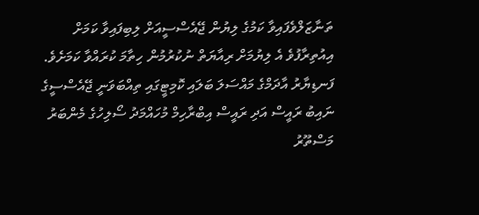ތަނާޒަލްވެފައިވާ ކަމުގެ ލިޔުން ޖޭއެސްސީއަށް ލިބިފައިވާ ކަމަށް އިއުތިރާފުވެ އެ ލިޔުމަށް ރިއާޔަތް ނުކުރުމުން ހިތާމަ ކުރައްވާ ކަމަށެވެ.
ފަނޑިޔާރު އާދަމްގެ މައްސަލަ ބަލައި ކޮމިޓީގައި ތިއްބަވަނީ ޖޭއެސްސީގެ ނައިބު ރައީސް އަދި ރައީސް އިބްރާހިމް މުހައްމަދު ސޯލިހުގެ މެންބަރު މަސްތޫރު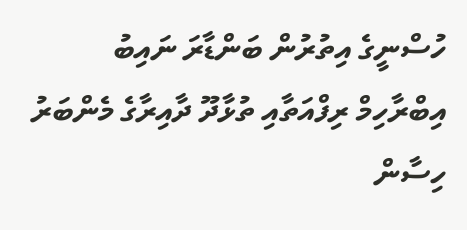ހުސްނީގެ އިތުރުން ބަންޑާރަ ނައިބު އިބްރާހިމް ރިފްއަތާއި ތުޅާދޫ ދާއިރާގެ މެންބަރު ހިސާން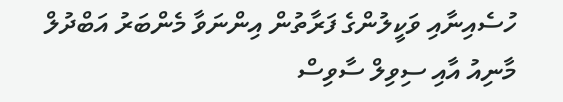ހުސެއިނާއި ވަކީލުންގެ ފަރާތުން އިންނަވާ މެންބަރު އަބްދުލް މާނިއު އާއި ސިވިލް ސާވިސް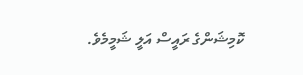ކޮމިޝަންގެ ރައީސް އަލީ ޝަމީމެވެ.